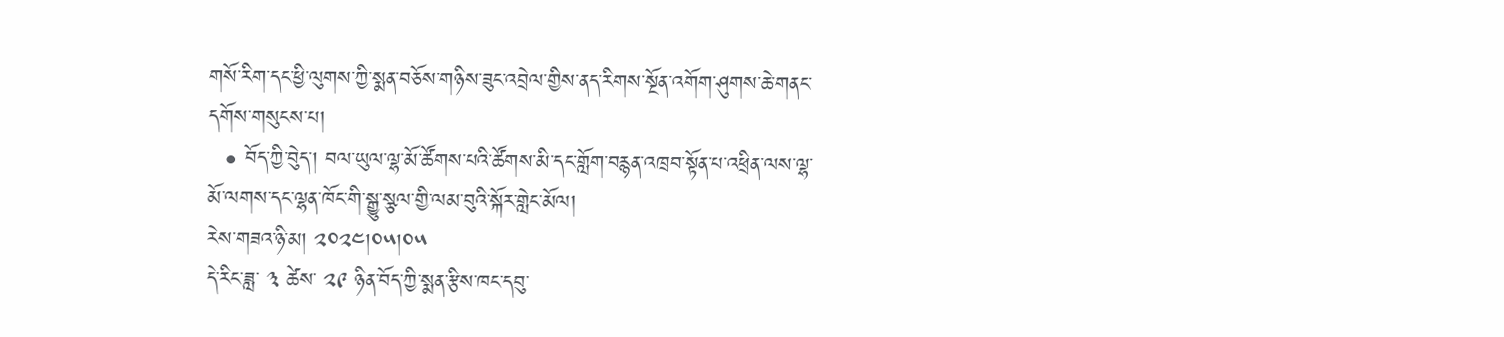གསོ་རིག་དང་ཕྱི་ལུགས་ཀྱི་སྨན་བཅོས་གཉིས་ཟུང་འབྲེལ་གྱིས་ནད་རིགས་སྔོན་འགོག་ཤུགས་ཆེ་གནང་དགོས་གསུངས་པ།
  • བོད་ཀྱི་བེུད་། བལ་ཡུལ་ལྷ་མོ་ཚོགས་པའི་ཚོགས་མི་དང་གློག་བརྙན་འཁྲབ་སྟོན་པ་འཕྲིན་ལས་ལྷ་མོ་ལགས་དང་ལྷན་ཁོང་གི་སྒྱུ་སྩལ་གྱི་ལམ་བུའི་སྐོར་གླེང་མོལ།
རེས་གཟའ་ཉི་མ། ༢༠༢༤།༠༥།༠༥
དེ་རིང་ཟླ་ ༣ ཚེས་ ༢༩ ཉིན་བོད་ཀྱི་སྨན་རྩིས་ཁང་དབུ་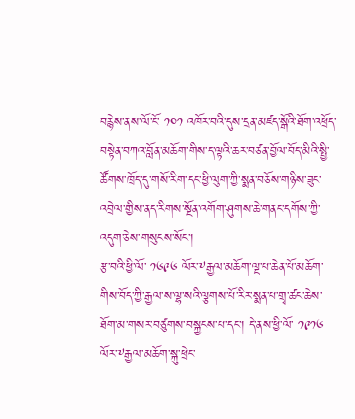བརྙེས་ནས་ལོ་ངོ་ ༡༠༡ འཁོར་བའི་དུས་དྲན་མཛད་སྒོའི་ཐོག་འཕྲོད་བསྟེན་བཀའ་བློན་མཆོག་གིས་ད་ལྟའི་ཆར་བཙན་བྱོལ་བོད་མིའི་སྤྱི་ཚོགས་ཁྲོད་དུ་གསོ་རིག་དང་ཕྱི་ལུག་ཀྱི་སྨན་བཅོས་གཉིས་ཟུང་འབྲེལ་གྱིས་ནད་རིགས་སྔོན་འགོག་ཤུགས་ཆེ་གནང་དགོས་ཀྱི་འདུག་ཅེས་གསུངས་སོང་།
རྩ་བའི་ཕྱི་ལོ་ ༡༦༩༦ ལོར་༸རྒྱལ་མཆོག་ལྔ་པ་ཆེན་པོ་མཆོག་གིས་བོད་ཀྱི་རྒྱལ་ས་ལྷ་སའི་ལྕགས་པོ་རིར་སྨན་པ་གྲྭ་ཚང་ཆེས་ཐོག་མ་གསར་བཙུགས་བསྐྱངས་པ་དང་། དེ་ནས་ཕྱི་ལོ་ ༡༩༡༦ ལོར་༸རྒྱལ་མཆོག་སྐུ་ཕྲེང་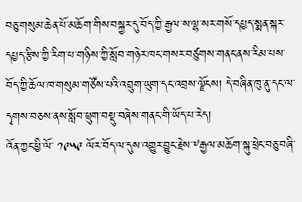བཅུ་གསུམ་ཆེན་པོ་མཆོག་གིས་བསྐྱར་དུ་བོད་ཀྱི་རྒྱལ་ས་ལྷ་སར་གསོ་དཔྱད་སྨན་སྐར་དཔྱད་རྩིས་ཀྱི་རིག་པ་གཉིས་ཀྱི་སློབ་གཉེར་ཁང་གསར་བཙུགས་གནང་ནས་རིམ་པས་བོད་ཀྱི་ཆོལ་ཁ་གསུམ་གཙོས་པའི་འབྲུག་ཡུག་དང་འབྲས་ལྗོངས། དེ་བཞིན་ཁུ་ནུ་དང་ལ་དྭགས་བཅས་ནས་སློབ་ཕྲུག་བསྡུ་བཞེས་གནང་གི་ཡོད་པ་རེད།
འོན་ཀྱང་ཕྱི་ལོ་ ༡༩༥༩ ལོར་བོད་ལ་དུས་འགྱུར་བྱུང་རྗེས་༸རྒྱལ་མཆོག་སྐུ་ཕྲེང་བཅུ་བཞི་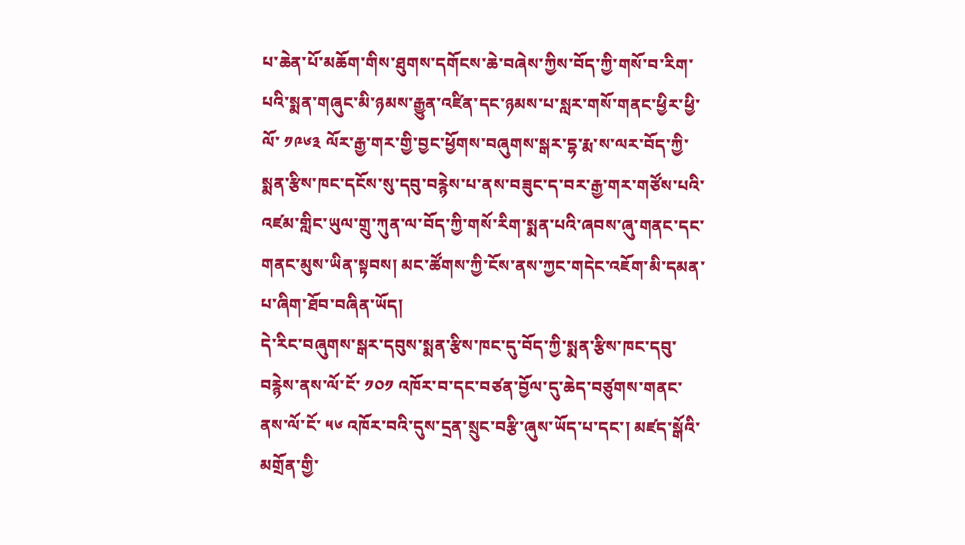པ་ཆེན་པོ་མཆོག་གིས་ཐུགས་དགོངས་ཆེ་བཞེས་ཀྱིས་བོད་ཀྱི་གསོ་བ་རིག་པའི་སྨན་གཞུང་མི་ཉམས་རྒྱུན་འཛིན་དང་ཉམས་པ་སླར་གསོ་གནང་ཕྱིར་ཕྱི་ལོ་ ༡༩༦༣ ལོར་རྒྱ་གར་གྱི་བྱང་ཕྱོགས་བཞུགས་སྒར་དྷ་རྨ་ས་ལར་བོད་ཀྱི་སྨན་རྩིས་ཁང་དངོས་སུ་དབུ་བརྙེས་པ་ནས་བཟུང་ད་བར་རྒྱ་གར་གཙོས་པའི་འཛམ་གླིང་ཡུལ་གྲུ་ཀུན་ལ་བོད་ཀྱི་གསོ་རིག་སྨན་པའི་ཞབས་ཞུ་གནང་དང་གནང་མུས་ཡིན་སྟབས། མང་ཚོགས་ཀྱི་ངོས་ནས་ཀྱང་གདེང་འཇོག་མི་དམན་པ་ཞིག་ཐོབ་བཞིན་ཡོད།
དེ་རིང་བཞུགས་སྒར་དབུས་སྨན་རྩིས་ཁང་དུ་བོད་ཀྱི་སྨན་རྩིས་ཁང་དབུ་བརྙེས་ནས་ལོ་ངོ་ ༡༠༡ འཁོར་བ་དང་བཙན་བྱོལ་དུ་ཆེད་བཙུགས་གནང་ནས་ལོ་ངོ་ ༥༦ འཁོར་བའི་དུས་དྲན་སྲུང་བརྩི་ཞུས་ཡོད་པ་དང་། མཛད་སྒོའི་མགྲོན་གྱི་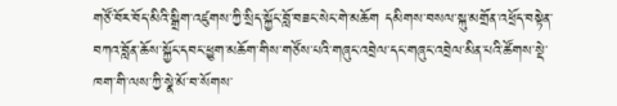གཙོ་བོར་བོད་མིའི་སྒྲིག་འཛུགས་ཀྱི་སྲིད་སྐྱོང་བློ་བཟང་སེང་གེ་མཆོག དམིགས་བསལ་སྐུ་མགྲོན་འཕྲོད་བསྟེན་བཀའ་བློན་ཆོས་སྐྱོང་དབང་ཕྱུག་མཆོག་གིས་གཙོས་པའི་གཞུང་འབྲེལ་དང་གཞུང་འབྲེལ་མིན་པའི་ཚོགས་སྡེ་ཁག་གི་ལས་ཀྱི་སྣེ་མོ་བ་སོགས་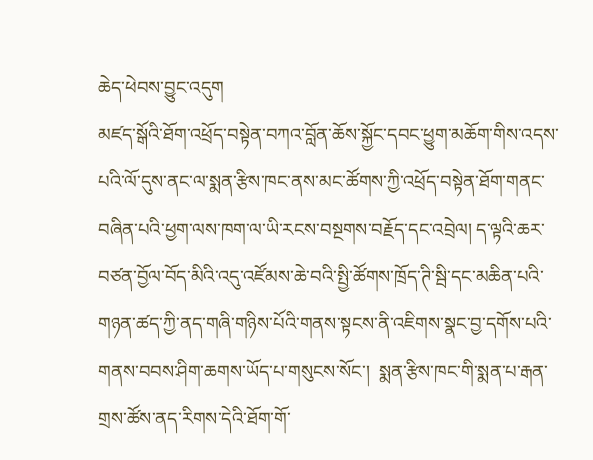ཆེད་ཕེབས་བྱུང་འདུག
མཛད་སྒོའི་ཐོག་འཕྲོད་བསྟེན་བཀའ་བློན་ཆོས་སྐྱོང་དབང་ཕྱུག་མཆོག་གིས་འདས་པའི་ལོ་དུས་ནང་ལ་སྨན་རྩིས་ཁང་ནས་མང་ཚོགས་ཀྱི་འཕྲོད་བསྟེན་ཐོག་གནང་བཞིན་པའི་ཕྱག་ལས་ཁག་ལ་ཡི་རངས་བསྔགས་བརྗོད་དང་འབྲེལ། ད་ལྟའི་ཆར་བཙན་བྱོལ་བོད་མིའི་འདུ་འཛོམས་ཆེ་བའི་སྤྱི་ཚོགས་ཁྲོད་ཊི་སྦི་དང་མཆིན་པའི་གཉན་ཚད་ཀྱི་ནད་གཞི་གཉིས་པོའི་གནས་སྟངས་ནི་འཇིགས་སྣང་བྱ་དགོས་པའི་གནས་བབས་ཤིག་ཆགས་ཡོད་པ་གསུངས་སོང་།  སྨན་རྩིས་ཁང་གི་སྨན་པ་རྒན་གྲས་ཚོས་ནད་རིགས་དེའི་ཐོག་གོ་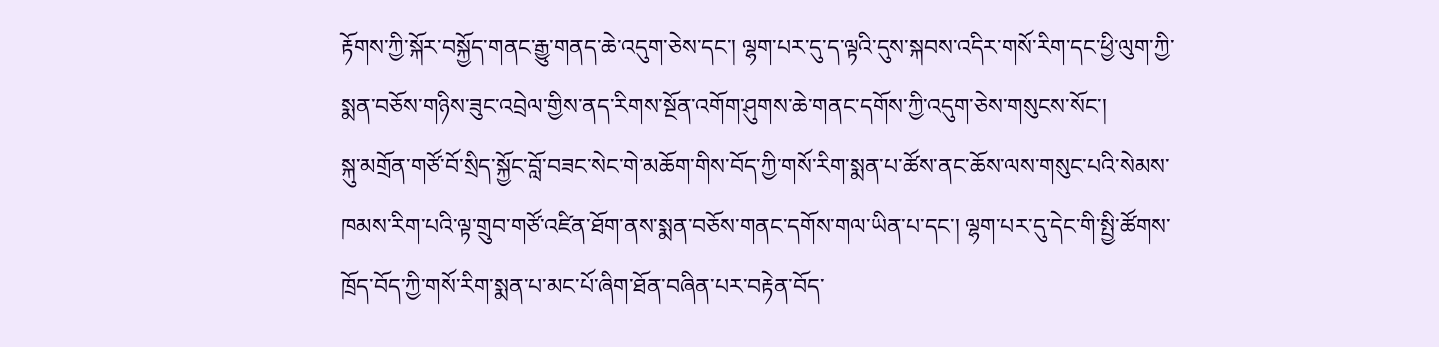རྟོགས་ཀྱི་སྐོར་བསྐྱོད་གནང་རྒྱུ་གནད་ཆེ་འདུག་ཅེས་དང་། ལྷག་པར་དུ་ད་ལྟའི་དུས་སྐབས་འདིར་གསོ་རིག་དང་ཕྱི་ལུག་ཀྱི་སྨན་བཅོས་གཉིས་ཟུང་འབྲེལ་གྱིས་ནད་རིགས་སྔོན་འགོག་ཤུགས་ཆེ་གནང་དགོས་ཀྱི་འདུག་ཅེས་གསུངས་སོང་།
སྐུ་མགྲོན་གཙོ་བོ་སྲིད་སྐྱོང་བློ་བཟང་སེང་གེ་མཆོག་གིས་བོད་ཀྱི་གསོ་རིག་སྨན་པ་ཚོས་ནང་ཆོས་ལས་གསུང་པའི་སེམས་ཁམས་རིག་པའི་ལྟ་གྲུབ་གཙོ་འཛིན་ཐོག་ནས་སྨན་བཅོས་གནང་དགོས་གལ་ཡིན་པ་དང་། ལྷག་པར་དུ་དེང་གི་སྤྱི་ཚོགས་ཁྲོད་བོད་ཀྱི་གསོ་རིག་སྨན་པ་མང་པོ་ཞིག་ཐོན་བཞིན་པར་བརྟེན་བོད་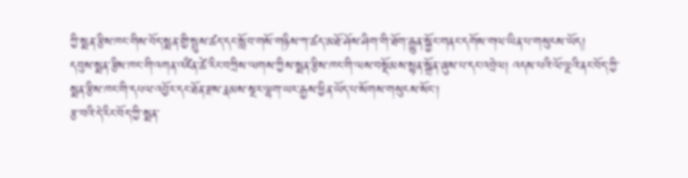ཀྱི་སྨན་རྩིས་ཁང་གིས་བོད་སྨན་གྱི་སྤུས་ཚད་དང་སློབ་གསོ་གཉིས་ཀ་ཚད་མཐོ་ཤོས་ཤིག་གི་ཐོག་རྒྱུན་སྐྱོང་གནང་དགོས་གལ་ཡིན་པ་གསུངས་ཡོད།
དབུས་སྨན་རྩིས་ཁང་གི་འགན་འཛིན་ཚེ་རིང་བཀྲིས་ལགས་ཀྱིས་སྨན་རྩིས་ཁང་གི་ལས་བསྡོམས་སྙན་སྒྲོན་ཞུས་པ་དང་འབྲེལ། འདས་པའི་ལོ་ལྔའི་ནང་བོད་ཀྱི་སྨན་རྩིས་ཁང་གི་དཔལ་འབྱོར་དང་ཐོན་རྫས་རྣམས་སྔར་ལྷག་ཡར་རྒྱས་ཕྱིན་ཡོད་པ་སོགས་གསུངས་སོང་།
རྩ་བའི་དེ་རིང་བོད་ཀྱི་སྨན་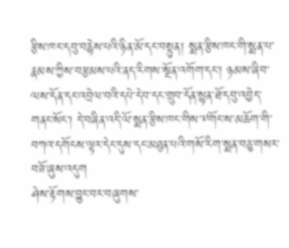རྩིས་ཁང་དབུ་བརྙེས་པའི་ཉིན་མོ་དང་བསྟུན། སྨན་རྩིས་ཁང་གི་སྨན་པ་རྣམས་ཀྱིས་བརྩམས་པའི་ནད་རིགས་སྔོན་འགོག་དང་། ཉམས་ཞིབ་ལས་དོན་དང་འབྲེལ་བའི་དཔེ་དེབ་དང་གྲུབ་དོན་སྙན་ཐོ་དབུ་འབྱེད་གནང་སོང་། དེ་བཞིན་འདི་ལོ་སྨན་རྩིས་ཁང་གིས་༸གོང་ས་མཆོག་གི་བཀའ་དགོངས་ལྟར་དེང་དུས་དང་མཐུན་པའི་གསོ་རིག་སྨན་བཅུ་གསར་བཟོ་ཞུས་འདུག
ཤེས་རྟོགས་བྱུང་བར་བཞུགས་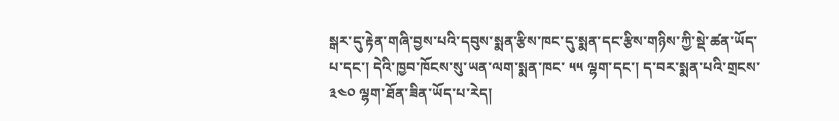སྒར་དུ་རྟེན་གཞི་བྱས་པའི་དབུས་སྨན་རྩིས་ཁང་དུ་སྨན་དང་རྩིས་གཉིས་ཀྱི་སྡེ་ཚན་ཡོད་པ་དང་། དེའི་ཁྱབ་ཁོངས་སུ་ཡན་ལག་སྨན་ཁང་ ༥༥ ལྷག་དང་། ད་བར་སྨན་པའི་གྲངས་ ༣༤༠ ལྷག་ཐོན་ཟིན་ཡོད་པ་རེད།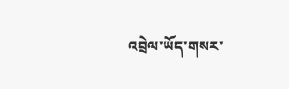འབྲེལ་ཡོད་གསར་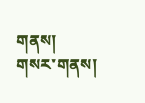གནས།
གསར་གནས།